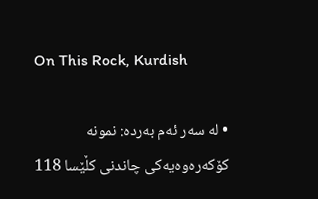On This Rock, Kurdish

• لە سەر ئەم بەردە: نمونە کۆکەرەوەیەکی چاندنی کڵێسا 118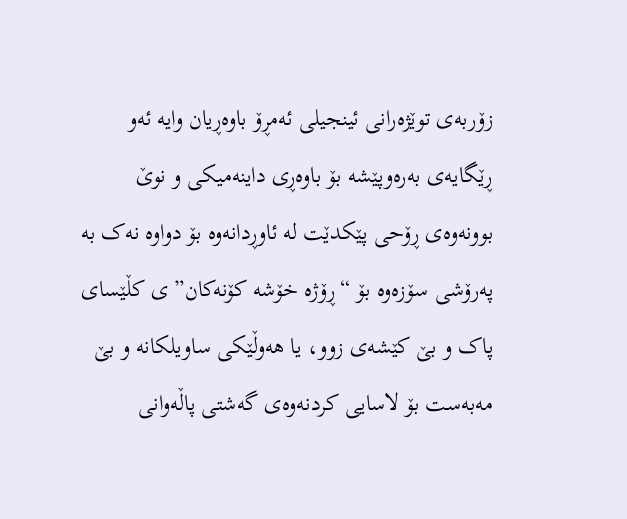زۆربەی توێژەرانی ئینجیلی ئەمڕۆ باوەڕیان وایە ئەو ڕێگایەی بەرەوپێشە بۆ باوەڕی داینەمیکی و نوێ بوونەوەی ڕۆحی پێکدێت لە ئاوڕدانەوە بۆ دواوە نەک بە پەرۆشی سۆزەوە بۆ “ڕۆژە خۆشە کۆنەکان” ی کڵێسای پاک و بێ کێشەی زوو، یا هەوڵێکی ساویلکانە و بێ مەبەست بۆ لاسایی کردنەوەی گەشتی پاڵەوانی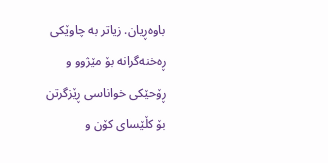باوەڕیان. زیاتر بە چاوێکی ڕەخنەگرانە بۆ مێژوو و ڕۆحێکی خواناسی ڕێزگرتن بۆ کڵێسای کۆن و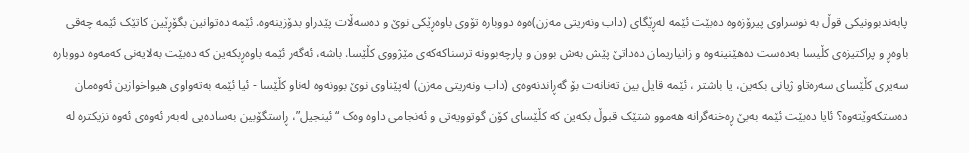پابەندبوونیکی قوڵ بە نوسراوی پیرۆزەوە دەبێت ئێمە لەڕێگای (داب ونەریتی مەزن)ەوە دووبارە تۆوی باوەڕێکی نوێ و دەسەڵات پێدراو بدۆزینەوە. ئێمە دەتوانین بگۆڕێین کاتێک ئێمە چەقی باوەڕ و پراکتیزەی کڵیسا بەدەست دەهێنینەوە و زانیاریمان دەداتێ پێش بەش بوون و پارچەبوونە ترسناکەکەی مێژووی کڵێسا. باشە، ئەگەر ئێمە باوەڕبکەین کە دەبێت بەلایەنی کەمەوە دووبارە سەیری کڵێسای سەرەتاو ژیانی بکەین، یا باشتر ، ئێمە قایل بین تەنانەت بۆ گەڕاندنەوەی (داب ونەریتی مەزن) لەپێناوی نوێ بوونەوە لەناو کڵێسا - ئیا ئێمە بەتەواوی هیواخوازین ئەوەمان دەستکەوێتەوە؟ ئایا دەبێت ئێمە بەبێ ڕەخنەگرانە هەموو شتێک قبوڵ بکەین کە کڵێسای کۆن گوتوویەتی و ئەنجامی داوە وەک “ئینجیل”، ڕاستگۆبین بەسادەیی لەبەر ئەوەی ئەوە نزیکترە لە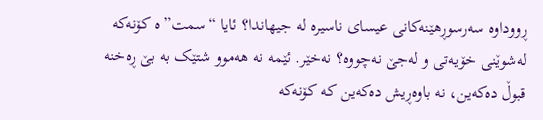ڕووداوە سەرسوڕهێنەکانی عیسای ناسیرە لە جیهاندا؟ ئایا “سمت”ە کۆنەکە لەشوێنی خۆیەتی و لەجێ نەچووە؟ نەخێر. ئێمە نە هەموو شتێک بە بێ ڕەخنە قبوڵ دەکەین، نە باوەڕیش دەکەین کە کۆنەکە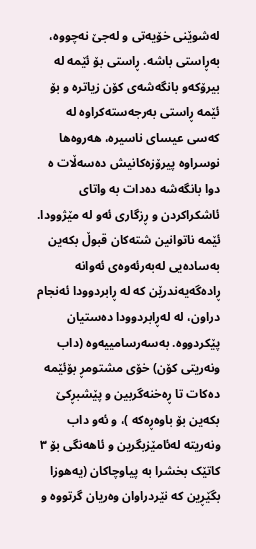لەشوێنی خۆیەتی و لەجێ نەچووە، بەڕاستی باشە. ڕاستی بۆ ئێمە لە بیرۆکەو بانگەشەی کۆن زیاترە و بۆ ئێمە ڕاستی بەرجەستەکراوە لە کەسی عیسای ناسیرە، هەروەها نوسراوە پیرۆزەکانیش دەسەڵات ە دوا بانگەشە دەدات بە واتای ئاشکراکردن و ڕزگاری ئەو لە مێژوودا. ئێمە ناتوانین شتەکان قبوڵ بکەین بەسادەیی لەبەرئەوەی ئەوانە ڕادەگەیەندرێن کە لە ڕابردوودا ئەنجام دراون، لە لەڕابردوودا دەستیان پێکردووە. بەسەرسامییەوە (داب ونەریتی کۆن) خۆی مشتومڕ بۆئێمە دەکات تا ڕەخنەگربین و پێشبڕکێ بکەین بۆ باوەڕەکە )، و ئەو داب ونەریتە لەئامێزبگرین و ئاهەنگی بۆ ٣ کاتێک بخشرا بە پیاوچاکان (یەهوزا بگێڕین کە نێردراوان وەریان گرتووە و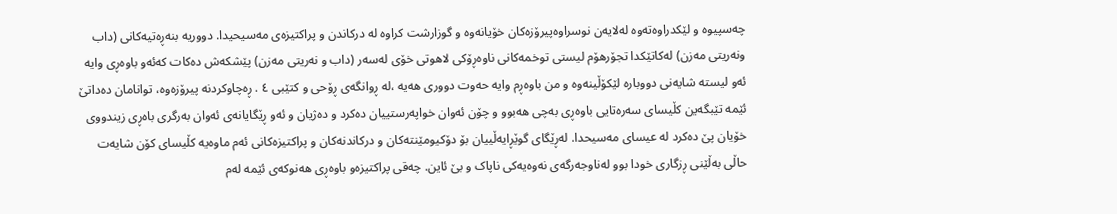چەسپیوە و لێکدراوەتەوە لەلایەن نوسراوەپیرۆزەکان خۆیانەوە و گوزارشت کراوە لە درکاندن و پراکتیزەی مەسیحیدا. دووریە بنەڕەتیەکانی (داب ونەریتی مەزن) لەکاتێکدا تجۆرهۆم لیستی توخمەکانی ناوەڕۆکی لاهوتی خۆی لەسەر (داب و نەریتی مەزن) پێشکەش دەکات کەئەو باوەڕی وایە ئەو لیستە شایەنی دووبارە لێکۆڵینەوە و من باوەڕم وایە حەوت دووری هەیە ،لە ڕوانگەی ڕۆحی و کتێبی ٤ . ڕەچاوکردنە پیرۆزەوە، توانامان دەداتێ ئێمە تێبگەین کڵیسای سەرەتایی باوەڕی بەچی هەبوو و چۆن ئەوان خواپەرستییان دەکرد و دەژیان و ئەو ڕێگایانەی ئەوان بەرگری باەڕی زیندووی خۆیان پێ دەکرد لە عیسای مەسیحدا. لەڕێگای گوێڕایەڵییان بۆ دۆکیومێنتەکان و درکاندنەکان و پراکتیزەکانی ئەم ماوەیە کڵیسای کۆن شایەت حاڵی بەڵێنی ڕزگاری خودا بوو لەناوجەرگەی نەوەیەکی ناپاک و بێ ئاین. چەقی پراکتیزەو باوەڕی هەنوکەی ئێمە لەم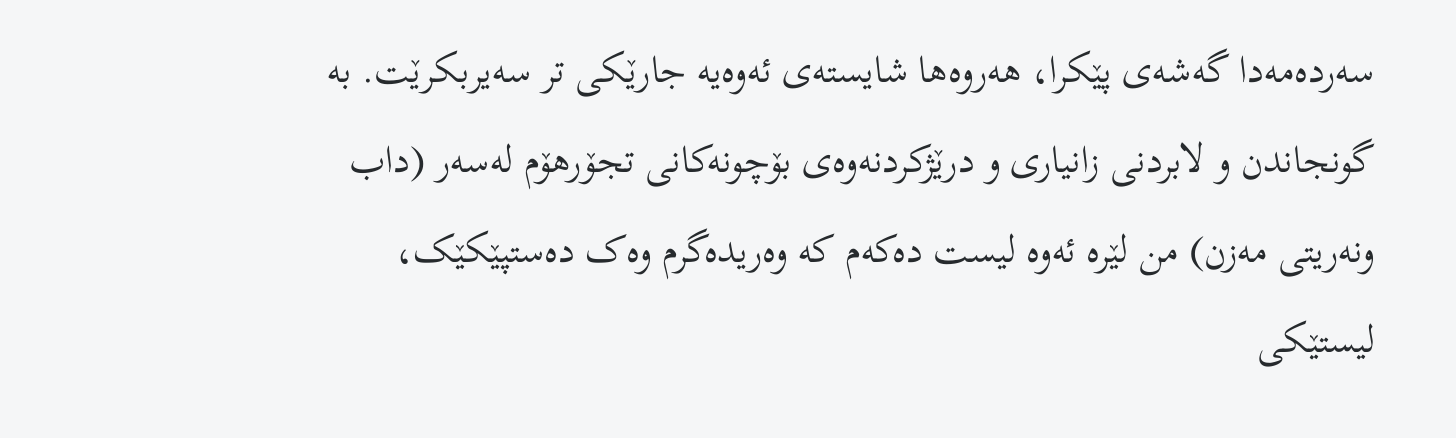سەردەمەدا گەشەی پێکرا، هەروەها شایستەی ئەوەیە جارێکی تر سەیربکرێت. بە گونجاندن و لابردنی زانیاری و درێژکردنەوەی بۆچونەکانی تجۆرهۆم لەسەر (داب ونەریتی مەزن) من لێرە ئەوە لیست دەکەم کە وەریدەگرم وەک دەستپێکێک، لیستێکی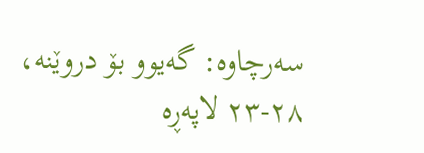سەرچاوە: گەیوو بۆ دروێنە، ٢٨-٢٣ لاپەڕە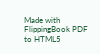Made with FlippingBook PDF to HTML5